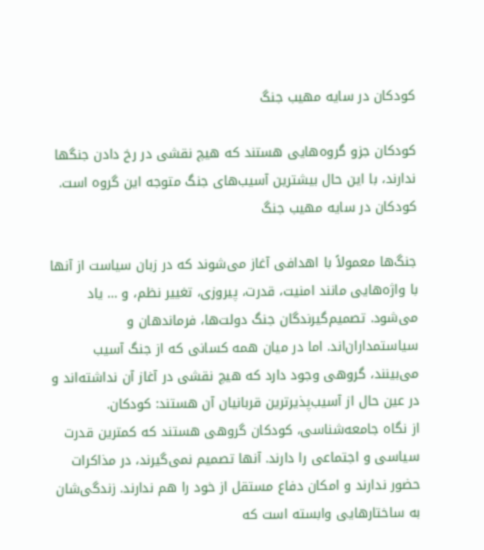کودکان در سایه مهیب جنگ

کودکان جزو گروه‌هایی هستند که هیچ نقشی در رخ دادن جنگها ندارند، با این حال بیشترین آسیب‌های جنگ متوجه این گروه است.
کودکان در سایه مهیب جنگ

جنگ‌ها معمولاً با اهدافی آغاز می‌شوند که در زبان سیاست از آنها با واژه‌هایی مانند امنیت، قدرت، پیروزی، تغییر نظم، و … یاد می‌شود. تصمیم‌گیرندگان جنگ دولت‌ها، فرماندهان و سیاستمداران‌اند. اما در میان همه کسانی که از جنگ آسیب می‌بینند، گروهی وجود دارد که هیچ نقشی در آغاز آن نداشته‌اند و در عین حال از آسیب‌پذیرترین قربانیان آن هستند: کودکان.
از نگاه جامعه‌شناسی، کودکان گروهی‌ هستند که کمترین قدرت سیاسی و اجتماعی را دارند. آنها تصمیم نمی‌گیرند، در مذاکرات حضور ندارند و امکان دفاع مستقل از خود را هم ندارند. زندگی‌شان به ساختارهایی وابسته است که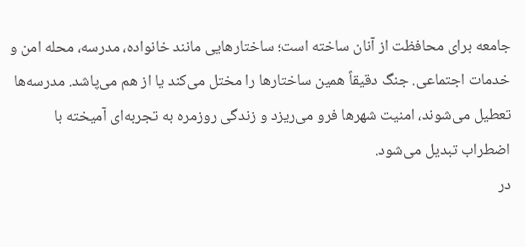جامعه برای محافظت از آنان ساخته است؛ ساختارهایی مانند خانواده، مدرسه، محله امن و خدمات اجتماعی. جنگ دقیقاً همین ساختارها را مختل می‌کند یا از هم می‌پاشد. مدرسه‌ها تعطیل می‌شوند، امنیت شهرها فرو می‌ریزد و زندگی روزمره به تجربه‌ای آمیخته با اضطراب تبدیل می‌شود.
در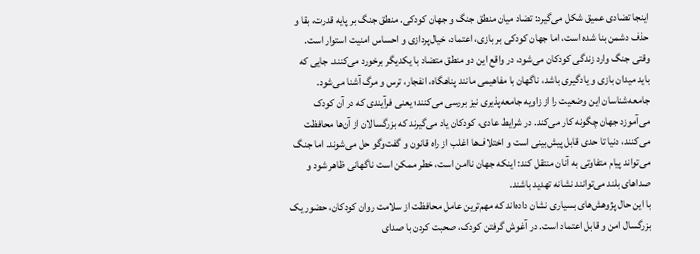اینجا تضادی عمیق شکل می‌گیرد: تضاد میان منطق جنگ و جهان کودکی. منطق جنگ بر پایه قدرت، بقا و حذف دشمن بنا شده است، اما جهان کودکی بر بازی، اعتماد، خیال‌پردازی و احساس امنیت استوار است. وقتی جنگ وارد زندگی کودکان می‌شود، در واقع این دو منطق متضاد با یکدیگر برخورد می‌کنند. جایی که باید میدان بازی و یادگیری باشد، ناگهان با مفاهیمی مانند پناهگاه، انفجار، ترس و مرگ آشنا می‌شود.
جامعه‌شناسان این وضعیت را از زاویه جامعه‌پذیری نیز بررسی می‌کنند؛ یعنی فرآیندی که در آن کودک می‌آموزد جهان چگونه کار می‌کند. در شرایط عادی، کودکان یاد می‌گیرند که بزرگسالان از آن‌ها محافظت می‌کنند، دنیا تا حدی قابل پیش‌بینی است و اختلاف‌ها اغلب از راه قانون و گفت‌وگو حل می‌شوند. اما جنگ می‌تواند پیام متفاوتی به آنان منتقل کند: اینکه جهان ناامن است، خطر ممکن است ناگهانی ظاهر شود و صداهای بلند می‌توانند نشانه تهدید باشند.
با این حال پژوهش‌های بسیاری نشان داده‌اند که مهم‌ترین عامل محافظت از سلامت روان کودکان، حضور یک بزرگسال امن و قابل اعتماد است. در آغوش گرفتن کودک، صحبت کردن با صدای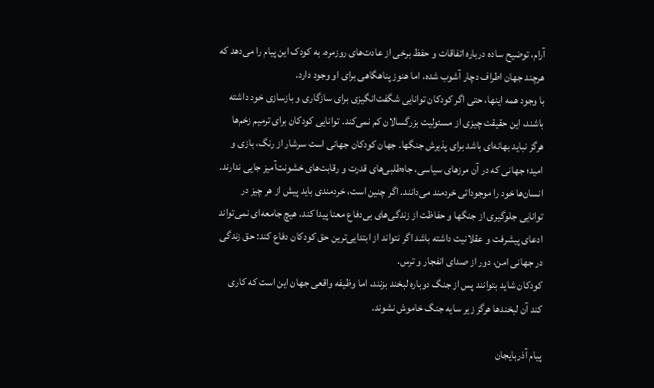آرام، توضیح ساده درباره اتفاقات و حفظ برخی از عادت‌های روزمره، به کودک این پیام را می‌دهد که هرچند جهان اطراف دچار آشوب شده، اما هنوز پناهگاهی برای او وجود دارد.
با وجود همه اینها، حتی اگر کودکان توانایی شگفت‌انگیزی برای سازگاری و بازسازی خود داشته باشند، این حقیقت چیزی از مسئولیت بزرگسالان کم نمی‌کند. توانایی کودکان برای ترمیم زخم‌ها هرگز نباید بهانه‌ای باشد برای پذیرش جنگها. جهان کودکان جهانی است سرشار از رنگ، بازی و امید؛ جهانی که در آن مرزهای سیاسی، جاه‌طلبی‌های قدرت و رقابت‌های خشونت‌آمیز جایی ندارند.
انسان‌ها خود را موجوداتی خردمند می‌دانند. اگر چنین است، خردمندی باید پیش از هر چیز در توانایی جلوگیری از جنگها و حفاظت از زندگی‌های بی‌دفاع معنا پیدا کند. هیچ جامعه‌ای نمی‌تواند ادعای پیشرفت و عقلانیت داشته باشد اگر نتواند از ابتدایی‌ترین حق کودکان دفاع کند: حق زندگی در جهانی امن، دور از صدای انفجار و ترس.
کودکان شاید بتوانند پس از جنگ دوباره لبخند بزنند، اما وظیفه واقعی جهان این است که کاری کند آن لبخندها هرگز زیر سایه جنگ خاموش نشوند.

پیام آذربایجان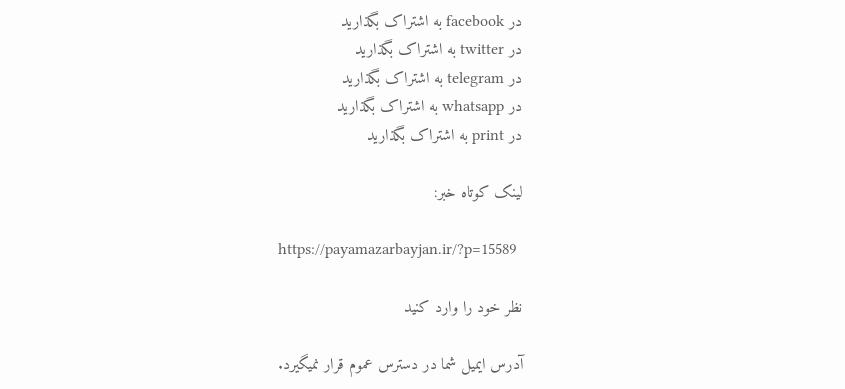در facebook به اشتراک بگذارید
در twitter به اشتراک بگذارید
در telegram به اشتراک بگذارید
در whatsapp به اشتراک بگذارید
در print به اشتراک بگذارید

لینک کوتاه خبر:

https://payamazarbayjan.ir/?p=15589

نظر خود را وارد کنید

آدرس ایمیل شما در دسترس عموم قرار نمیگیرد.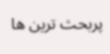پربحث ترین ها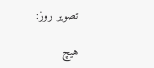تصویر روز:

هیچ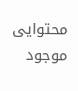محتوایی موجود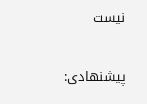نیست

پیشنهادی: